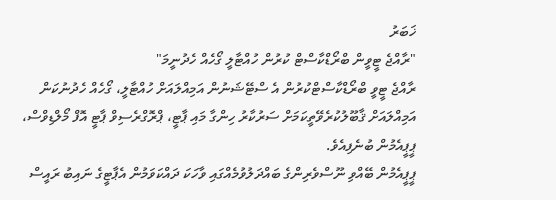ޚަބަރު
"ރާއްޖެ ޓީވީން ބްރޯޑްކާސްޓް ކުރުން ހުއްޓާލީ ގޯހެއް ހެދުނީމަ"
ރާއްޖެ ޓީވީ ބްރޯޑްކާސްޓްކުރުން އެ ސްޓޭޝަނުން އަމިއްލައަށް ހުއްޓާލީ، ގޯހެއް ހެދުނުކަން އަމިއްލައަށް ޤާބޫލުކުރެވޭތީކަމަށް ސަރުކާރު ހިންގާ މައި ޕާޓީ، ޕްރޮގްރެސިވް ޕާޓީ އޮފް މޯލްޑިވްސް، ޕީޕީއެމުން ބުނެފިއެވެ.
ޕީޕީއެމުން ބޭއްވި ނޫސްވެރިންގެ ބައްދަލުވުމެއްގައި ވާހަކަ ދައްކަވަމުން އެޕާޓީގެ ނައިބު ރައީސް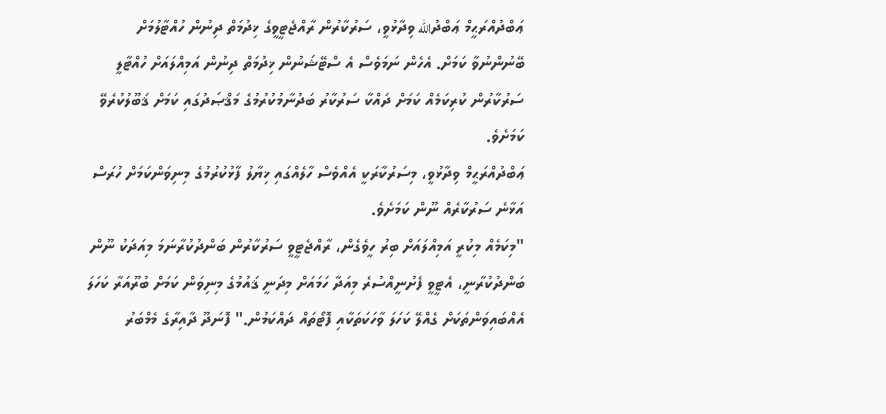ޢަބްދުއްރަޙީމް ޢަބްދުالله ވިދާޅުވީ، ސަރުކާރުން ރާއްޖެޓީވީގެ ޚިދުމަތް ދިނުން ހުއްޓާލުމަށް ބޭނުންނުވާ ކަމަށް. އެހެން ނަމަވެސް އެ ސްޓޭޝަނުން ޚިދުމަތް ދިނުން އަމިއްލައަށް ހުއްޓާލީ ސަރުކާރުން ކުރިކަމެއް ކަމަށް ދައްކާ ސަރުކާރު ބަދުނާމުކުރުމުގެ މަޤްޞަދުގައި ކަމަށް ޤަބޫލުކުރެވޭ ކަމަށެވެ.
ޢަބްދުއްރަޙީމް ވިދާޅުވީ، މިސަރުކާރަކީ އެއްވެސް ހާލެއްގައި ޚިޔާލު ފާޅުކުރުމުގެ މިނިވަންކަމަށް ހުރަސް އަޅާނެ ސަރުކާރެއް ނޫން ކަމަށެވެ.
"މިކަމެއް މިކުރީ އަމިއްލައަށް ބިރު ހީވެގެން، ރާއްޖެޓީވީ ސަރުކާރުން ބަންދުކުރާނަމަ މިއަދަކު ނޫން ބަންދުކުރާނީ، އެޓީވީ ފެށުނީއްސުރެ މިއަދާ ހަމައަށް މިދަނީ ޤައުމުގެ މިނިވަން ކަމަށް ބުރޫއަރާ ކަހަލަ އެއްބައިވަންތަކަށް ގެއްލޭ ކަހަލަ ވާހަކަތަކާއި ފޮޓޯތައް ދައްކަމުން." ފޮނަދޫ ދާއިރާގެ މެމްބަރު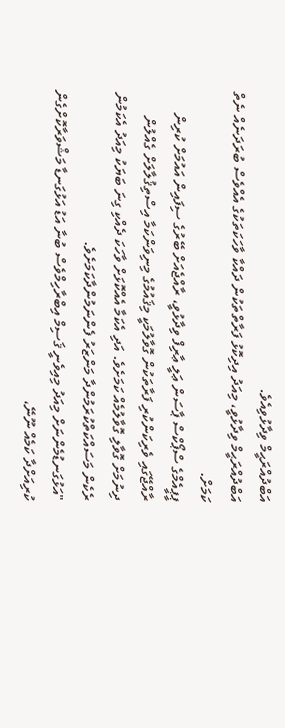އަބްދުއްރަޙީމް ވިދާޅުވިއެވެ.
އަބްދުއްރަޙީމް ވިދާޅުވީ، މިއަދު އިދިކޮޅު ފަރާތްތަކުން ދައްކާ ވާހަކަތަކުގެ އެއްވެސް ބުރަދަނެއް ނެތް ކަމަށް.
ޕީޕީއެމްގެ ސްޕޯކްސް ޕާސަން ޢަލީ ޢާރިފް ވިދާޅުވީ، ރާއްޖެއަށް ބޭރުގެ ސިފައިން އައުމަށް ކުރިން ރާއްޖޭގައި ވެރިކަންކުރި ފަރާތަކުން ގޮވާލުމަކީ މިޤައުމުގެ މިނިވަންކަމާ އިސްތިޤުލާލަށް ގެއްލުން ދިނުމަށް ގޮވާލި ގޮވާލުމެއް ކަމަށެވެ. އަދި އެކަމާ އެއްކޮޅަށް ވާހަކަ ދެއްކި ގިނަ ބަޔަކު މިއަދު އެކަމުން ރެކެން މަސައްކަތްކުރަމުންދާ މަންޒަރު ފެންނަމުންދާކަމަށެވެ.
"އަޅުގަނޑުމެންނަށް މިއަދު މިއިވެނީ ޤަސިމް އިބްރާހިމްވެސް ބުނާ އަޑު އަޅުގަނޑާ މަޝްވަރާކޮށްގެން ކުރިއަށްދާ ކަމެއް ނޫނޭ،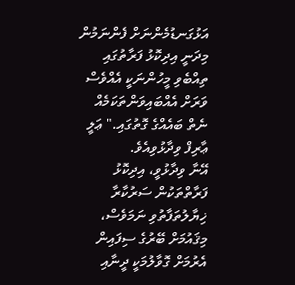އަޅުގަނޑުމެންނަށް ފެންނަމުން މިދަނީ އިދިކޮޅު ފަރާތުގައި ތިއްބެވި މީހުންނަކީ އެއްވެސް ވަރަށް އެއްބައިވަންތަކަމެއް ނެތް ބައެއްގެ ގޮތުގައި." ޢަލީ ޢާރިފް ވިދާޅުވިއެވެ.
އޭނާ ވިދާޅުވީ، އިދިކޮޅު ފަރާތްތަކުން ސަރުކާރާ ޚިޔާލުތަފާތުވި ނަމަވެސް، މިޤައުމަށް ބޭރުގެ ސިފައިން އެރުމަށް ގޮވާލުމަކީ ދީނާއި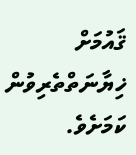ޤައުމަށް ޚިޔާނަތްތެރިވުން ކަމަށެވެ.